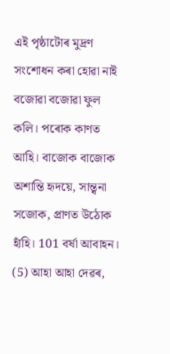এই পৃষ্ঠাটোৰ মুদ্ৰণ সংশোধন কৰা হোৱা নাই
বজোৱা বজোৱা ফুল কলি। পৰোক কাণত আহি। বাজোক বাজোক অশান্তি হৃদয়ে, সান্ত্বনা সজোক, প্ৰাণত উঠোক হাঁহি। 101 বৰ্ষা আবাহন। (5) আহা আহা দেৱৰ,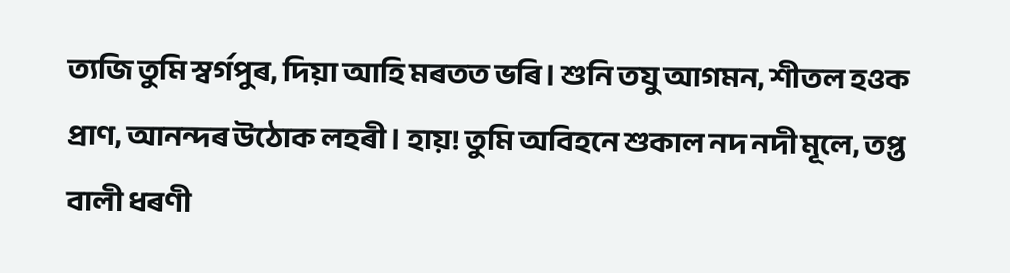ত্যজি তুমি স্বৰ্গপুৰ, দিয়া আহি মৰতত ভৰি। শুনি তযু আগমন, শীতল হওক প্ৰাণ, আনন্দৰ উঠোক লহৰী। হায়! তুমি অবিহনে শুকাল নদ নদী মূলে, তপ্ত বালী ধৰণী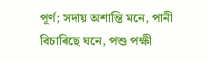পূৰ্ণ; সদায় অশান্তি মনে, পানী বিচাৰিছে ঘনে, পশু পক্ষী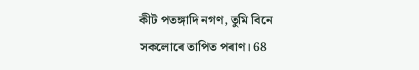কীট পতঙ্গাদি নগণ, তুমি বিনে সকলোৰে তাপিত পৰাণ। 68